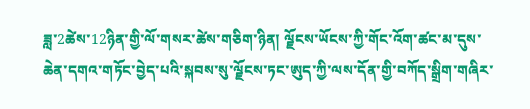ཟླ་2ཚེས་12ཉིན་གྱི་ལོ་གསར་ཚེས་གཅིག་ཉིན། ལྗོངས་ཡོངས་ཀྱི་གོང་འོག་ཚང་མ་དུས་ཆེན་དགའ་གཏོང་བྱེད་པའི་སྐབས་སུ་ལྗོངས་ཏང་ཨུད་ཀྱི་ལས་དོན་གྱི་བཀོད་སྒྲིག་གཞིར་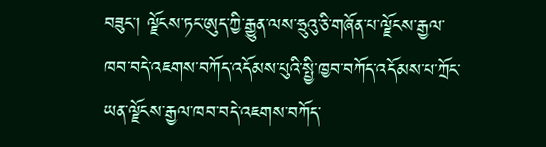བཟུང་། ལྗོངས་ཏང་ཨུད་ཀྱི་རྒྱུན་ལས་ཧྲུའུ་ཅི་གཞོན་པ་ལྗོངས་རྒྱལ་ཁབ་བདེ་འཇགས་བཀོད་འདོམས་པུའི་སྤྱི་ཁྱབ་བཀོད་འདོམས་པ་ཀྲོང་ཡན་ལྗོངས་རྒྱལ་ཁབ་བདེ་འཇགས་བཀོད་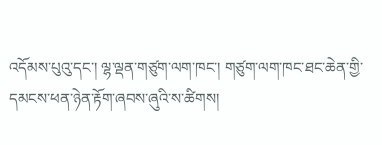འདོམས་པུའུ་དང་། ལྷ་ལྡན་གཙུག་ལག་ཁང་། གཙུག་ལག་ཁང་ཐང་ཆེན་གྱི་དམངས་ཕན་ཉེན་རྟོག་ཞབས་ཞུའི་ས་ཚིགས།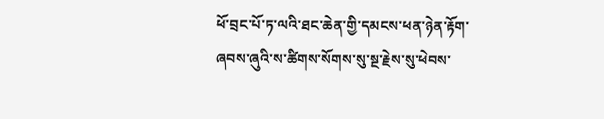ཕོ་བྲང་པོ་ཏ་ལའི་ཐང་ཆེན་གྱི་དམངས་ཕན་ཉེན་རྟོག་ཞབས་ཞུའི་ས་ཚིགས་སོགས་སུ་སྔ་རྗེས་སུ་ཕེབས་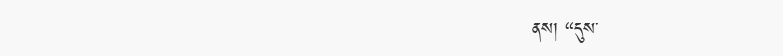ནས། “དུས་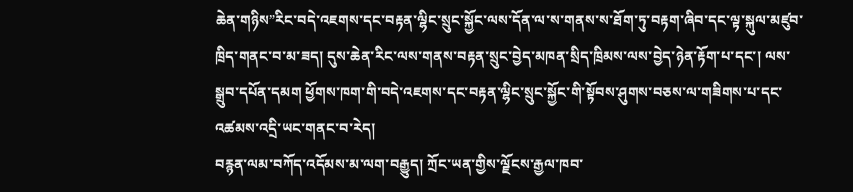ཆེན་གཉིས”རིང་བདེ་འཇགས་དང་བརྟན་ལྷིང་སྲུང་སྐྱོང་ལས་དོན་ལ་ས་གནས་ས་ཐོག་ཏུ་བརྟག་ཞིབ་དང་ལྟ་སྐུལ་མཛུབ་ཁྲིད་གནང་བ་མ་ཟད། དུས་ཆེན་རིང་ལས་གནས་བརྟན་སྲུང་བྱེད་མཁན་སྲིད་ཁྲིམས་ལས་བྱེད་ཉེན་རྟོག་པ་དང་། ལས་སྒྲུབ་དཔོན་དམག ཕྱོགས་ཁག་གི་བདེ་འཇགས་དང་བརྟན་ལྷིང་སྲུང་སྐྱོང་གི་སྟོབས་ཤུགས་བཅས་ལ་གཟིགས་པ་དང་འཚམས་འདྲི་ཡང་གནང་བ་རེད།
བརྙན་ལམ་བཀོད་འདོམས་མ་ལག་བརྒྱུད། ཀྲོང་ཡན་གྱིས་ལྗོངས་རྒྱལ་ཁབ་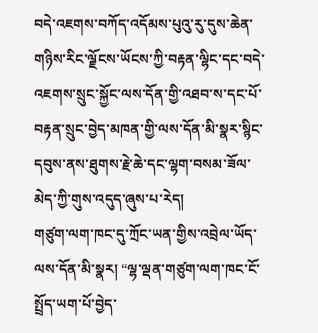བདེ་འཇགས་བཀོད་འདོམས་པུའུ་རུ་དུས་ཆེན་གཉིས་རིང་ལྗོངས་ཡོངས་ཀྱི་བརྟན་ལྷིང་དང་བདེ་འཇགས་སྲུང་སྐྱོང་ལས་དོན་གྱི་འཐབ་ས་དང་པོ་བརྟན་སྲུང་བྱེད་མཁན་གྱི་ལས་དོན་མི་སྣར་སྙིང་དབུས་ནས་ཐུགས་རྗེ་ཆེ་དང་ལྷག་བསམ་ཟོལ་མེད་ཀྱི་གུས་འདུད་ཞུས་པ་རེད།
གཙུག་ལག་ཁང་དུ་ཀྲོང་ཡན་གྱིས་འབྲེལ་ཡོད་ལས་དོན་མི་སྣར། “ལྷ་ལྡན་གཙུག་ལག་ཁང་ངོ་སྤྲོད་ཡག་པོ་བྱེད་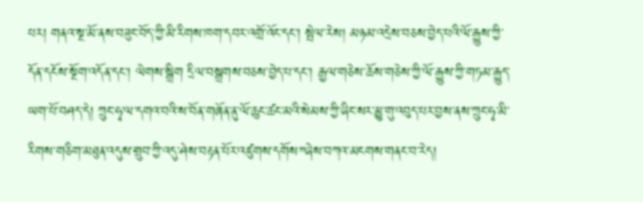པར། གནའ་སྔ་མོ་ནས་བཟུང་བོད་ཀྱི་མི་རིགས་ཁག་དབར་འགྲོ་འོང་དང་། སྤེལ་རེས། མཉམ་འདྲེས་བཅས་བྱེད་པའི་ལོ་རྒྱུས་ཀྱི་དོན་དངོས་སྔོག་འདོན་དང་། ལེགས་སྒྲིག དྲིལ་བསྒྲགས་བཅས་བྱེད་པ་དང་། རྒྱལ་གཅེས་ཆོས་གཅེས་ཀྱི་ལོ་རྒྱུས་ཀྱི་གཏམ་རྒྱུད་ཡག་པོ་བཤད་དེ། ཀྲུང་ཧྭ་ལ་དགའ་བའི་ས་བོན་གཞོན་ནུ་ལོ་ཆུང་ཚང་མའི་སེམས་ཀྱི་ཞིང་སར་མྱུ་གུ་འབུད་པར་བྱས་ནས་ཀྲུང་ཧྭ་མི་རིགས་གཅིག་མཐུན་འདུས་གྲུབ་ཀྱི་འདུ་ཤེས་བརྟན་པོར་འཛུགས་དགོས”ཞེས་བཀའ་མངགས་གནང་བ་རེད།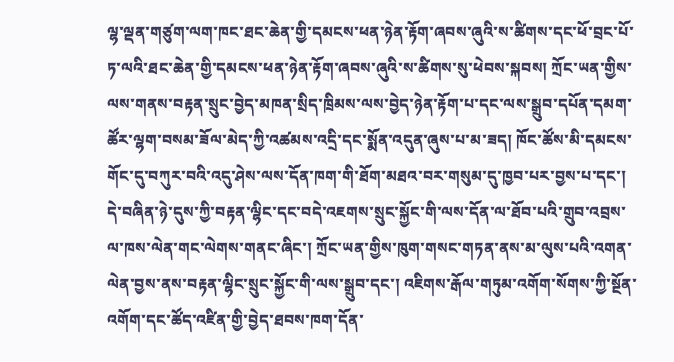ལྷ་ལྡན་གཙུག་ལག་ཁང་ཐང་ཆེན་གྱི་དམངས་ཕན་ཉེན་རྟོག་ཞབས་ཞུའི་ས་ཚིགས་དང་ཕོ་བྲང་པོ་ཏ་ལའི་ཐང་ཆེན་གྱི་དམངས་ཕན་ཉེན་རྟོག་ཞབས་ཞུའི་ས་ཚིགས་སུ་ཕེབས་སྐབས། ཀྲོང་ཡན་གྱིས་ལས་གནས་བརྟན་སྲུང་བྱེད་མཁན་སྲིད་ཁྲིམས་ལས་བྱེད་ཉེན་རྟོག་པ་དང་ལས་སྒྲུབ་དཔོན་དམག་ཚོར་ལྷག་བསམ་ཟོལ་མེད་ཀྱི་འཚམས་འདྲི་དང་སྨོན་འདུན་ཞུས་པ་མ་ཟད། ཁོང་ཚོས་མི་དམངས་གོང་དུ་བཀུར་བའི་འདུ་ཤེས་ལས་དོན་ཁག་གི་ཐོག་མཐའ་བར་གསུམ་དུ་ཁྱབ་པར་བྱས་པ་དང་། དེ་བཞིན་ཉེ་དུས་ཀྱི་བརྟན་ལྷིང་དང་བདེ་འཇགས་སྲུང་སྐྱོང་གི་ལས་དོན་ལ་ཐོབ་པའི་གྲུབ་འབྲས་ལ་ཁས་ལེན་གང་ལེགས་གནང་ཞིང་། ཀྲོང་ཡན་གྱིས་ཁུག་གསང་གཏན་ནས་མ་ལུས་པའི་འགན་ལེན་བྱས་ནས་བརྟན་ལྷིང་སྲུང་སྐྱོང་གི་ལས་སྒྲུབ་དང་། འཇིགས་རྒོལ་གཏུམ་འགོག་སོགས་ཀྱི་སྔོན་འགོག་དང་ཚོད་འཛིན་གྱི་བྱེད་ཐབས་ཁག་དོན་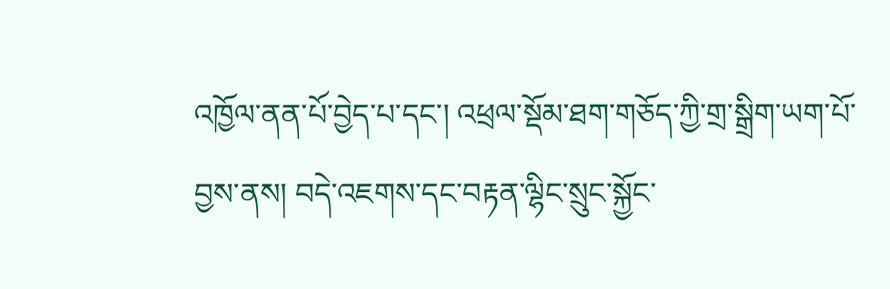འཁྱོལ་ནན་པོ་བྱེད་པ་དང་། འཕྲལ་སྡོམ་ཐག་གཅོད་ཀྱི་གྲ་སྒྲིག་ཡག་པོ་བྱས་ནས། བདེ་འཇགས་དང་བརྟན་ལྷིང་སྲུང་སྐྱོང་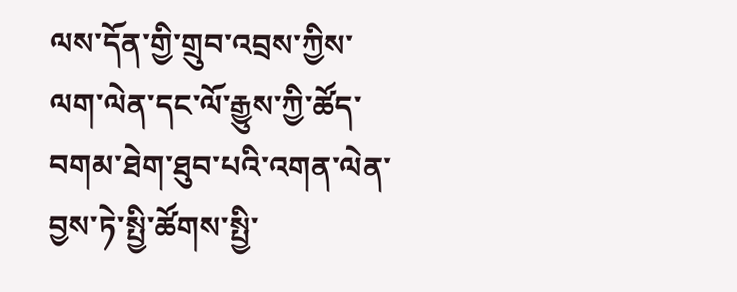ལས་དོན་གྱི་གྲུབ་འབྲས་ཀྱིས་ལག་ལེན་དང་ལོ་རྒྱུས་ཀྱི་ཚོད་བགམ་ཐེག་ཐུབ་པའི་འགན་ལེན་བྱས་ཏེ་སྤྱི་ཚོགས་སྤྱི་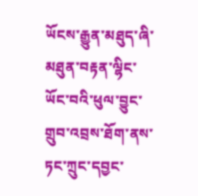ཡོངས་རྒྱུན་མཐུད་ཞི་མཐུན་བརྟན་ལྷིང་ཡོང་བའི་ཕུལ་བྱུང་གྲུབ་འབྲས་ཐོག་ནས་ཏང་ཀྲུང་དབྱང་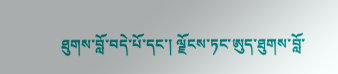ཐུགས་བློ་བདེ་པོ་དང་། ལྗོངས་ཏང་ཨུད་ཐུགས་བློ་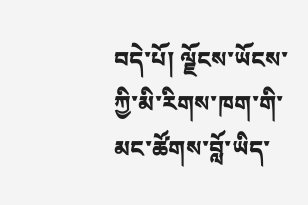བདེ་པོ། ལྗོངས་ཡོངས་ཀྱི་མི་རིགས་ཁག་གི་མང་ཚོགས་བློ་ཡིད་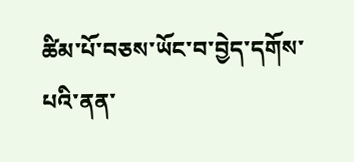ཚིམ་པོ་བཅས་ཡོང་བ་བྱེད་དགོས་པའི་ནན་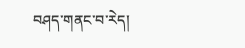བཤད་གནང་བ་རེད།